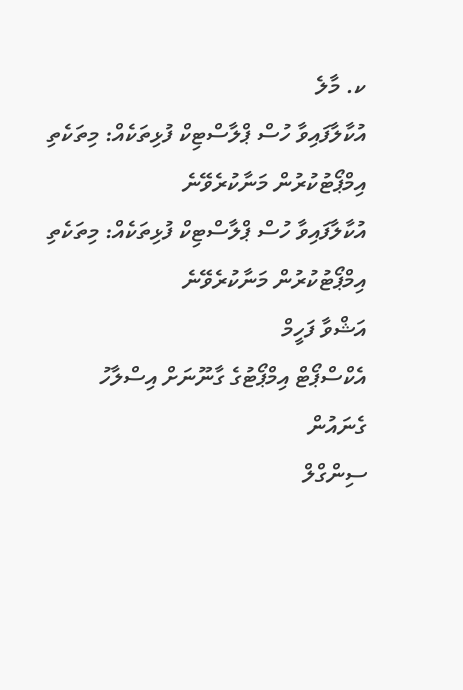ކ. މާލެ
އުކާލާފައިވާ ހުސް ޕްލާސްޓިކް ފުޅިތަކެއް: މިތަކެތި އިމްޕޯޓުކުރުން މަނާކުރެވޭނެ
އުކާލާފައިވާ ހުސް ޕްލާސްޓިކް ފުޅިތަކެއް: މިތަކެތި އިމްޕޯޓުކުރުން މަނާކުރެވޭނެ
އަޝްވާ ފަހީމް
އެކްސްޕޯޓް އިމްޕޯޓުގެ ގާނޫނަށް އިސްލާހު ގެނައުން
ސިންގްލް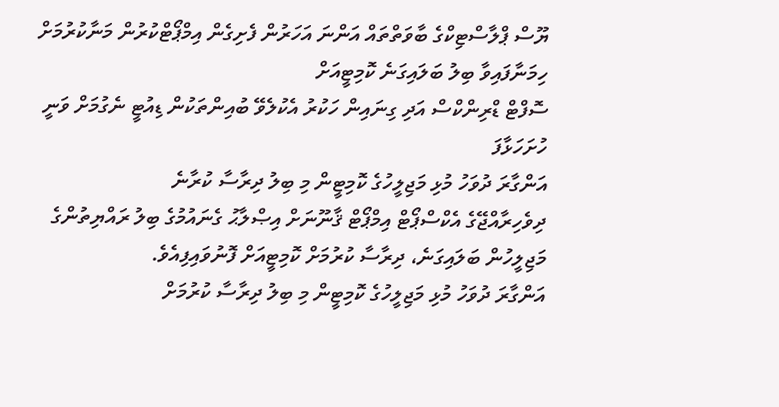ޔޫސް ޕްލާސްޓިކްގެ ބާވަތްތައް އަންނަ އަހަރުން ފެށިގެން އިމްޕޯޓްކުރުން މަނާކުރުމަށް ހިމަނާފައިވާ ބިލު ބަލައިގަނެ ކޮމިޓީއަށް
ސޮފްޓް ޑްރިންކްސް އަދި ގިނައިން ހަކުރު އެކުލެވޭ ބުއިންތަކުން ޑިއުޓީ ނެގުމަށް ވަނީ ހުށަހަޅާފަ
އަންގާރަ ދުވަހު މުޅި މަޖިލީހުގެ ކޮމިޓީން މި ބިލު ދިރާސާ ކުރާނެ
ދިވެހިރާއްޖޭގެ އެކްސްޕޯޓް އިމްޕޯޓް ޤާނޫނަށް އިޞްލާޙު ގެނައުމުގެ ބިލު ރައްޔިތުންގެ މަޖިލީހުން ބަލައިގަނެ، ދިރާސާ ކުރުމަށް ކޮމިޓީއަށް ފޮނުވައިފިއެވެ.
އަންގާރަ ދުވަހު މުޅި މަޖިލީހުގެ ކޮމިޓީން މި ބިލު ދިރާސާ ކުރުމަށް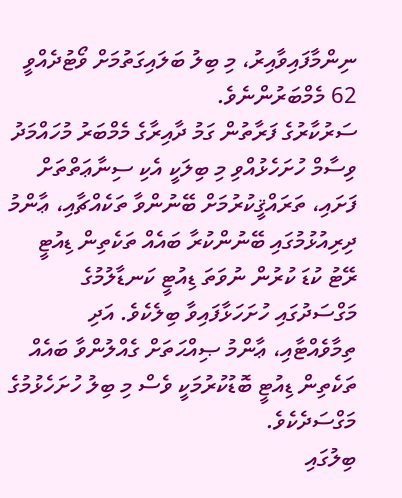ނިންމާފައިވާއިރު، މި ބިލު ބަލައިގަތުމަށް ވޯޓުދެއްވީ 62 މެމްބަރުންނެވެ.
ސަރުކާރުގެ ފަރާތުން ގަމު ދާއިރާގެ މެމްބަރު މުހައްމަދު ވިސާމް ހުށަހެޅުއްވި މި ބިލަކީ އެކި ސިނާޢަތްތަށް ފަށައި، ތަރައްޤީކުރުމަށް ބޭނުންވާ ތަކެއްޗާއި، ޢާންމު ދިރިއުޅުމުގައި ބޭނުންކުރާ ބައެއް ތަކެތިން ޑިއުޓީ ރޭޓު ކުޑަ ކުރުން ނުވަތަ ޑިއުޓީ ކަނޑާލުމުގެ މަގްސަދުގައި ހުށަހަޅާފައިވާ ބިލެކެވެ. އަދި ތިމާވެއްޓާއި، ޢާންމު ޞިއްޙަތަށް ގެއްލުންވާ ބައެއް ތަކެތިން ޑިއުޓީ ބޮޑުކުރުމަކީ ވެސް މި ބިލު ހުށަހެޅުމުގެ މަގްސަދެކެވެ.
ބިލުގައި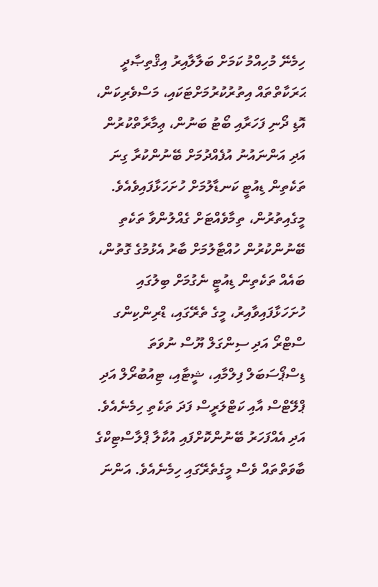ހިމެނޭ މުހިއްމު ކަމަށް ބަލާލާއިރު އިޤްތިޞާދީ ޙަރަކާތްތައް އިތުރުކުރުމަށްޓަކައި، މަސްވެރިކަން، އޮޑި ދޯނި ފަހަރާއި ބޯޓު ބަނުން، ޢިމާރާތްކުރުން އަދި އަންނައުނު އުފެއްދުމަށް ބޭނުންކުރާ ގިނަ ތަކެތިން ޑިއުޓީ ކަނޑާލުމަށް ހުށަހަޅާފައިވެއެވެ.
މީގެއިތުރުން، ތިމާވެއްޓަށް ގެއްލުންވާ ތަކެތި ބޭނުންކުރުން ހުއްޓާލުމަށް ބާރު އެޅުމުގެ ގޮތުން، ބައެއް ތަކެތިން ޑިއުޓީ ނެގުމަށް ބިލުގައި ހުށަހަޅާފައިވާއިރު، މީގެ ތެރޭގައި، ޑްރިންކިންގ ސްޓްރޯ އަދި ސިންގަލް ޔޫސް ނުވަތަ ޑިސްޕޯސަބަލް ފިލްމާއި، ޝީޓާއި، ޓިއުބުރޯލް އަދި ޕްލޭޓްސް އާއި ކަޓްލަރީސް ފަދަ ތަކެތި ހިމެނެއެވެ. އަދި އެއްފަހަރު ބޭނުންކޮށްފައި އުކާލާ ޕްލާސްޓިކްގެ ބާވަތްތައް ވެސް މީގެތެރޭގައި ހިމެނެއެވެ. އަންނަ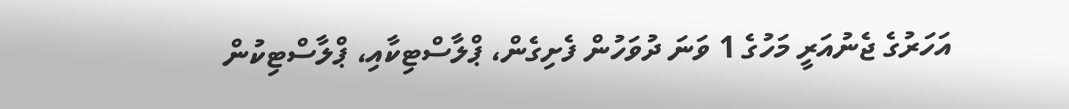އަހަރުގެ ޖެނުއަރީ މަހުގެ 1 ވަނަ ދުވަހުން ފެށިގެން، ޕްލާސްޓިކާއި، ޕްލާސްޓިކުން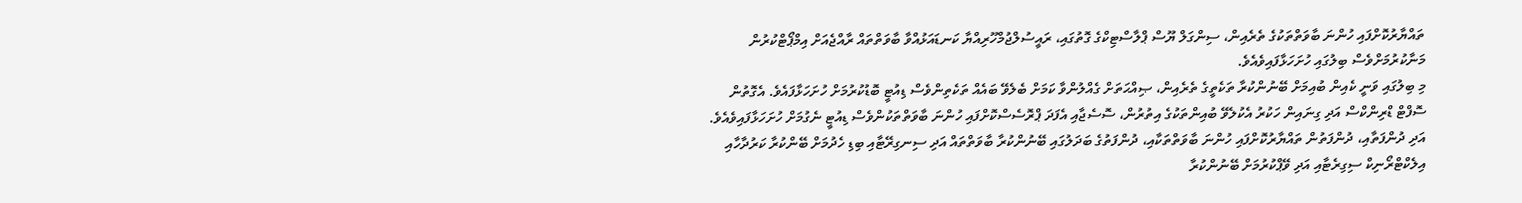ތައްޔާރުކޮށްފައި ހުންނަ ބާވަތްތަކުގެ ތެރެއިން، ސިންގަލް ޔޫސް ޕްލާސްޓިކްގެ ގޮތުގައި، ރައީސުލްޖުމްހޫރިއްޔާ ކަނޑައަޅުއްވާ ބާވަތްތައް ރާއްޖެއަށް އިމްޕޯޓްކުރުން މަނާކުރުމަށްވެސް ބިލުގައި ހުށަހަޅާފައިވެއެވެ.
މި ބިލުގައި ވަނީ ކެއިން ބުއިމަށް ބޭނުންކުރާ ތަކެތީގެ ތެރެއިން، ޞިއްޙަތަށް ގެއްލުންވާ ކަމަށް ބެލެވޭ ބައެއް ތަކެތިންވެސް ޑިއުޓީ ބޮޑުކުރުމަށް ހުށަހަޅާފައެވެ. އެގޮތުން ސޮފްޓް ޑްރިންކްސް އަދި ގިނައިން ހަކުރު އެކުލެވޭ ބުއިންތަކުގެ އިތުރުން، ސޮސެޖާއި އެފަދަ ޕްރޮސެސްކޮށްފައި ހުންނަ ބާވަތްތަކުންވެސް ޑިއުޓީ ނެގުމަށް ހުށަހަޅާފައިވެއެވެ. އަދި ދުންފަތާއި، ދުންފަތުން ތައްޔާރުކޮށްފައި ހުންނަ ބާވަތްތަކާއި، ދުންފަތުގެ ބަދަލުގައި ބޭނުންކުރާ ބާވަތްތައް އަދި ސިނގިރޭޓާއި ބިޑި ހެދުމަށް ބޭންކުރާ ކަރުދާހާއި އިލެކްޓްރޯނިކް ސިގިރެޓާއި އަދި ވޭޕްކުރުމަށް ބޭނުންކުރާ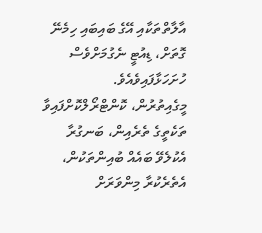އާލާތްތަކާއި އޭގެ ބައިބައި ހިމެނޭ ގޮތަށް، ޑިއުޓީ ނެގުމަށްވެސް ހުށަހަޅާފައިވެއެވެ.
މީގެއިތުރުން، ކޮންޓްރޯލްކޮށްފައިވާ ތަކެތީގެ ތެރެއިން، ބަނގުރާ އެކުލެވޭ ބައެއް ބުއިންތަކުން، އެތެރެކުރާ މިންވަރަށް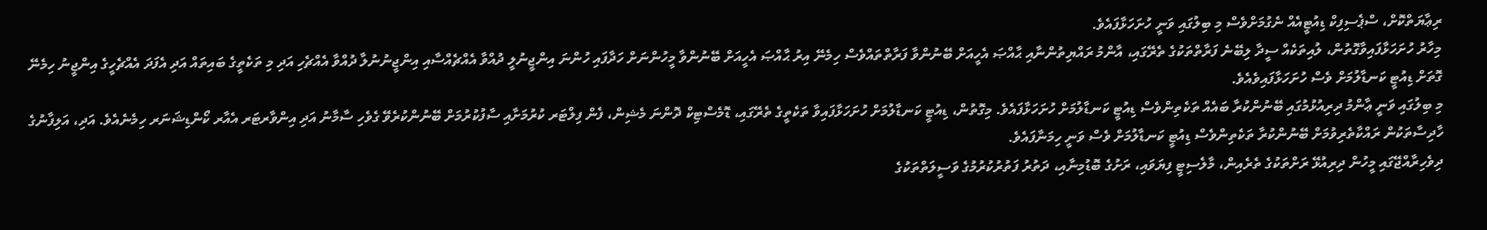ރިޢާޔަތްކޮށް، ސްޕެސިފިކް ޑިއުޓީއެއް ނެގުމަށްވެސް މި ބިލުގައި ވަނީ ހުށަހަޅާފައެވެ.
މިހާރު ހުށަހަޅާފައިވާގޮތުން، ލުއިތަކެއް ސީދާ ލިބޭނެ ފަރާތްތަކުގެ ތެރޭގައި، އާންމު ރައްޔިތުންނާއި ޙާއްޞަ އެހީއަށް ބޭނުންވާ ފަރާތްތައްވެސް ހިމެނޭ އިރު ޙާއްޞަ އެހީއަށް ބޭނުންވާ މީހުންނަށް ހަދާފައި ހުންނަ އިންޖީނުލީ ދުއްވާ އެއްޗެއްސާއި އިންޖީނުނުލާ ދުއްވާ އެއްޗެހި އަދި މި ތަކެތީގެ ބައިތައް އަދި އެފަދަ އެއްޗެހީގެ އިންޖީނު ހިމެނޭ ގޮތަށް ޑިއުޓީ ކަނޑާލުމަށް ވެސް ހުށަހަޅާފައިވެއެވެ.
މި ބިލުގައި ވަނީ ޢާންމު ދިރިއުޅުމުގައި ބޭނުންކުރާ ބައެއް ތަކެތިންވެސް ޑިއުޓީ ކަނޑާލުމަށް ހުށަހަޅާފައެވެ. މިގޮތުން، ޑިއުޓީ ކަނޑާލުމަށް ހުށަހަޅާފައިވާ ތަކެތީގެ ތެރޭގައި، ޑޮމެސްޓިކް ދޮންނަ މެޝިން، ފެން ފިލްޓަރ ކުރުމަށާއި ސާފުކުރުމަށް ބޭނުންކުރެވޭ ގެވެހި ސާމާނު އަދި އިންވާރޓަރ އެއާރ ކޯންޑިޝަނަރ ހިމެނެއެވެ. އަދި، އަލިފާނުގެ ހާދިސާތަކުން ރައްކާތެރިވުމަށް ބޭނުންކުރާ ތަކެތިންވެސް ޑިއުޓީ ކަނޑާލުމަށް ވެސް ވަނީ ހިމަނާފައެވެ.
ދިވެހިރާއްޖޭގައި މީހުން ދިރިއުޅޭ ރަށްތަކުގެ ތެރެއިން، މާލެސިޓީ ފިޔަވައި، ރަށުގެ ބޮޑުމިނާއި، ދަތުރު ފަތުރުކުރުމުގެ ވަސީލަތްތަކުގެ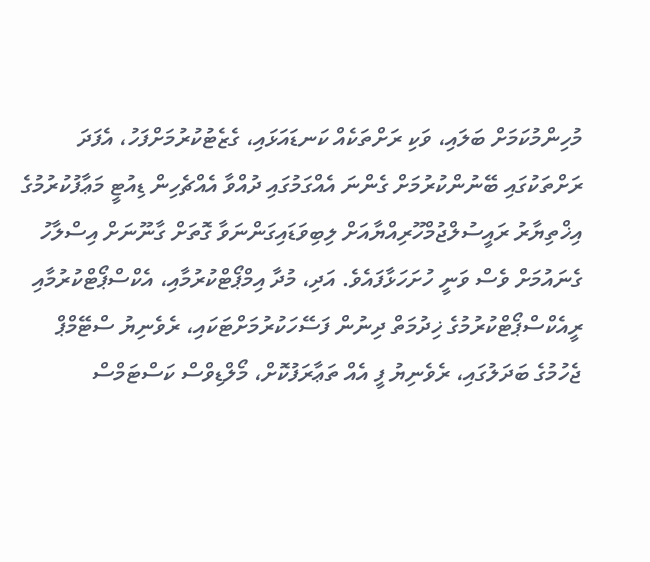މުހިންމުކަމަށް ބަލައި، ވަކި ރަށްތަކެއް ކަނޑައަޅައި، ގެޒެޓުކުރުމަށްފަހު، އެފަދަ ރަށްތަކުގައި ބޭނުންކުރުމަށް ގެންނަ އެއްގަމުގައި ދުއްވާ އެއްޗެހިން ޑިއުޓީ މަޢާފުކުރުމުގެ އިޚްތިޔާރު ރައީސުލްޖުމްހޫރިއްޔާއަށް ލިބިވަޑައިގަންނަވާ ގޮތަށް ގާނޫނަށް އިސްލާހު ގެނައުމަށް ވެސް ވަނީ ހުށަހަޅާފައެވެ. އަދި، މުދާ އިމްޕޯޓްކުރުމާއި، އެކްސްޕޯޓްކުރުމާއި ރީއެކްސްޕޯޓްކުރުމުގެ ޚިދުމަތް ދިނުން ފަސޭހަކުރުމަށްޓަކައި، ރެވެނިޔު ސްޓޭމްޕް ޖެހުމުގެ ބަދަލުގައި، ރެވެނިޔު ފީ އެއް ތަޢާރަފުކޮށް، މޯލްޑިވްސް ކަސްޓަމްސް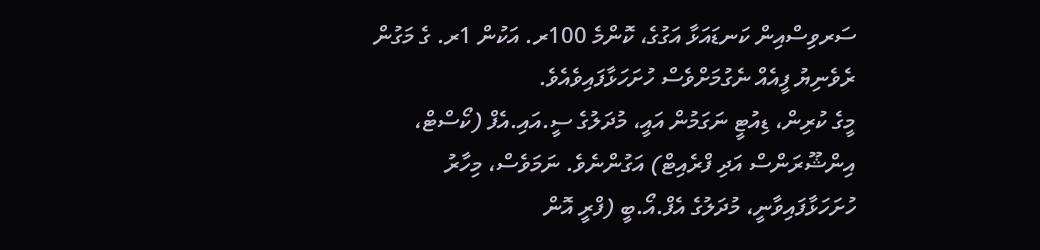ސަރވިސްއިން ކަނޑައަޅާ އަގުގެ، ކޮންމެ 100ރ. އަކުން 1ރ. ގެ މަގުން ރެވެނިޔު ފީއެއް ނެގުމަށްވެސް ހުށަހަޅާފައިވެއެވެ.
މީގެ ކުރިން، ޑިއުޓީ ނަގަމުން އައީ، މުދަލުގެ ސީ.އައި.އެފް (ކޯސްޓް، އިންޝޫރަންސް އަދި ފްރެއިޓް) އަގުންނެވެ. ނަމަވެސް، މިހާރު ހުށަހަޅާފައިވާނީ، މުދަލުގެ އެފް.އޯ.ބީ (ފްރީ އޮން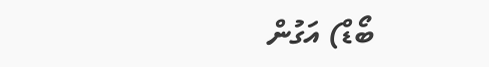ބޯޑް) އަގުން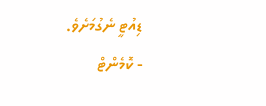ޑިއުޓީ ނެގުމަށެވެ.
- ކޮމެންޓް